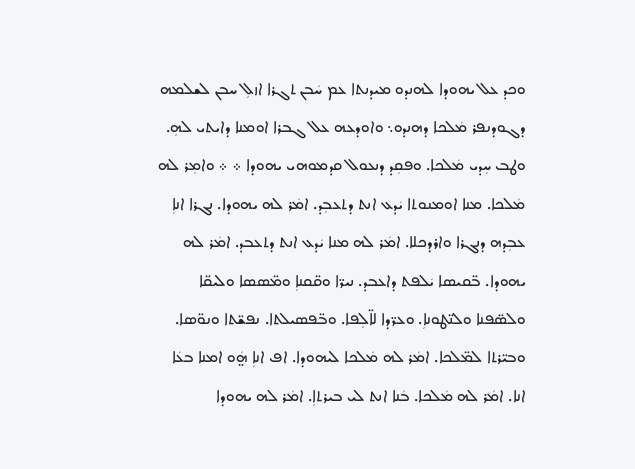ܘܟܕ ܥܠ ܝܗܘܕܐ ܠܗܢܕܘ ܡܝܕܢܬܐ ܥܡ ܚܿܒܢ ܬܓܪܐ ܐܙܠܼ ܚܒܢ ܠܫܠܡܗ ܕܓܘܕܢܦܪ ܡܿܠܟܐ ܕܗܢܕܘ܆ ܘܐܘܕܥܗ ܥܠ ܓܒܪܐ ܐܘܡܢܐ ܕܐܝܬܝ ܠܗܼ. ܘܛܒ ܚܼܕܝ ܡܿܠܟܐ. ܘܦܩܼܕ ܕܢܥܘܠ ܩܕܡܘܗܝ ܝܗܘܕܐ ܀ ܀ ܘܐܡܼܪ ܠܗ ܡܿܠܟܐ. ܡܢܐ ܐܘܡܢܘܬܐ ܝܿܕܥ ܐܢܬ ܕܬܥܒܼܕ. ܐܡܿܪ ܠܗ ܝܗܘܕܐ. ܢܓܪܐ ܐܢܐܼ ܥܒܼܕܗ ܕܢܓܪܐ ܘܐܪܕܟܠܐ. ܐܡܿܪ ܠܗ ܡܢܐ ܝܿܕܥ ܐܢܬ ܕܬܥܒܕ. ܐܡܿܪ ܠܗ ܝܗܘܕܐ. ܒ̈ܩܝܣܐ ܝܿܠܦܬ ܕܐܥܒܕ. ܢܝܪ̈ܐ ܘܩ̈ܩܢܐܼ ܘܡ̈ܣܣܐ ܘܠܝܩ̈ܐ ܘܠܣ̈ܦܢܐ ܘܠܢ̈ܛܘܢܐܼ. ܘܥܪ̈ܕܐ ܠܐ̈ܠܼܦܐ. ܘܒ̈ܦܣܝܠܬܐ. ܢܦܫ̈ܬܐ ܘܢܘ̈ܣܐ. ܘܒܝ̈ܪܬܐ ܠܡ̈ܠܟܐ. ܐܡܿܪ ܠܗ ܡܿܠܟܐ ܠܝܗܘܕܐ. ܐܦ ܐܢܐܼ ܗ̤ܿܘ ܐܡܢܐ ܒܥܿܐ ܐܢܐ. ܐܡܿܪ ܠܗ ܡܿܠܟܐ. ܒܿܢܐ ܐܢܬ ܠܝ ܒܝܪܬܐܼ. ܐܡܿܪ ܠܗ ܝܗܘܕܐ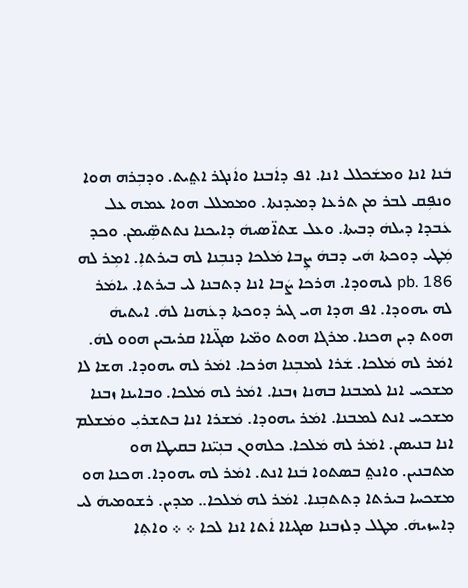ܒܿܢܐ ܐܢܐ ܘܡܫܿܟܠܠ ܐܢܐ. ܐܦ ܕܐܿܒܢܐ ܘܐܿܢܓܪ ܐܬ݀ܝܬ. ܘܕܒܼܪܗ ܗܘܐ ܘܢܦܼܩ ܠܒܪ ܡܢ ܬܪܥܐ ܕܡܝܕܢܬܐ. ܘܡܡܠܠ ܗܘܐ ܥܡܗ ܥܠ ܥܿܒܕܐ ܕܝܠܗܿ ܕܒܝܬܐ. ܘܥܠ ܫܬܐ̈ܣܝܗܿ ܕܐܝܟܢܐ ܢܬܬܣܼ̈ܝܡܢ. ܘܟܕ ܡܼܿܛܝ ܕܘܟܬܐ ܗܿܝ ܕܒܗܿ ܨܼܒܐ ܡܿܠܟܐ ܕܢܒܼܢܐ ܠܗ ܒܝܪܬܐܼ. ܐܡܼܪ ܠܗ pb. 186 ܠܝܗܘܕܐ. ܗܪܟܐ ܨܿܒܐ ܐܢܐ ܕܬܒܢܐ ܠܝ ܒܝܪܬܐ. ܝܐܡܿܪ ܠܗ ܝܗܘܕܐ. ܐܦ ܗܕܐ ܗܝ ܓܝܪ ܕܘܟܬܐ ܕܥܿܗܢܐ ܠܗܿ. ܐܝܬܝܗܿ ܗܘܬ ܕܝܢ ܗܟܢܐ. ܡܪܓܐ ܗܘܬ ܘܡ̈ܝܐ ܣܓ̈ܝܐܐ ܩܪܝܒܝܢ ܗܘܘ ܠܗܿ. ܐܡܿܪ ܠܗ ܡܿܠܟܐ. ܫܿܪܐ ܠܡܒܼܢܐ ܗܪܟܐ. ܐܡܿܪ ܠܗ ܝܗܘܕܐ. ܗܫܐ ܠܐ ܡܫܟܚ ܐܢܐ ܠܡܒܢܐ ܒܗܢܐ ܙܒܢܐ. ܐܡܿܪ ܠܗ ܡܿܠܟܐ. ܘܒܐܝܢܐ ܙܒܢܐ ܡܫܟܚ ܐܢܬ ܠܡܒܢܐ. ܐܡܿܪ ܝܗܘܕܐ. ܡܿܫܪܐ ܐܢܐ ܒܬܫܪܝܼ ܘܡܿܫܠܡ ܐܢܐ ܒܢܝܣܢ. ܐܡܿܪ ܠܗ ܡܿܠܟܐ. ܟܠܗܘܢ ܒܢܼܝ̈ܢܐ ܒܩܝܛܐ ܗܘ ܡܬܒܢܝܢ. ܘܐܢܬ݀ ܒܣܬܘܐ ܒܿܢܐ ܐܢܬ. ܐܡܿܪ ܠܗ ܝܗܘܕܐ. ܗܟܢܐ ܗܘ ܡܫܟܚܐ ܒܝܪܬܐ ܕܬܬܒܼܢܐ. ܐܡܿܪ ܠܗ ܡܿܠܟܐ.. ܡܕܝܢ. ܪܫܘܡܝܗܿ ܠܝ ܕܐܚܙܝܗܿ. ܡܛܠ ܕܠܙܒܢܐ ܣܓܝܐܐ ܐܿܬܐ ܐܢܐ ܠܟܐ ܀ ܀ ܘܐܬܼܐ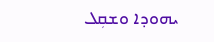ܝܗܘܕܐ ܘܫܩܼܠ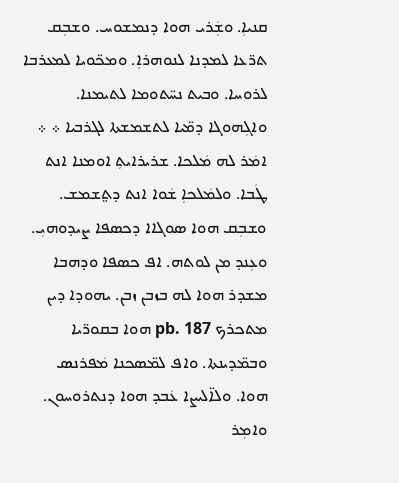ܩܢܝܐܼ. ܘܫܼܿܪܝ ܗܘܐ ܕܢܡܫܘܚ. ܘܫܒܼܩ ܬܪ̈ܥܐ ܠܡܕܢܐ ܠܢܘܗܪܐܼ. ܘܡܟ̈ܘܝܐ ܠܡܥܪܒܐ ܠܪܘܚܐ. ܘܒܝܬ ܢܚ̈ܬܘܡܐ ܠܬܝܡܢܐ. ܘܐܓܼܗܘܓܐ ܕܡ̈ܝܐ ܠܬܫܡܫܬܐ ܠܓܪܒܝܐ ܀ ܀ ܐܡܿܪ ܠܗ ܡܿܠܟܐ. ܫܪܝܪܐܝܬܼ ܐܘܡܢܐ ܐܢܬ ܛܿܒܐ. ܘܠܡܿܠܟܐܼ ܫܿܘܐ ܐܢܬ ܕܬ݀ܫܡܫ. ܘܫܒܼܩ ܗܘܐ ܣܘܓܐܐ ܕܟܣܦܐ ܨܝܕܘܗܝܼ. ܘܥܼܢܕ ܡܢ ܠܘܬܗ. ܐܦ ܟܣܦܐ ܘܕܗܒܐ ܡܫܕܪ ܗܘܐ ܠܗ ܒܙܒܢ ܙܒܢ. ܝܗܘܕܐ ܕܝܢ ܡܬܟܪܟ pb. 187 ܗܘܐ ܒܩܘܪ̈ܝܐ ܘܒܡ̈ܕܝܢܬܐ. ܘܐܦ ܠܡ̈ܣܟܢܐ ܡܿܦܪܢܣ ܗܘܐ. ܘܠܐ̈ܠܝܨܐ ܥܿܒܕ ܗܘܐ ܕܢܬܪܘܚܘܢ. ܘܐܡܼܪ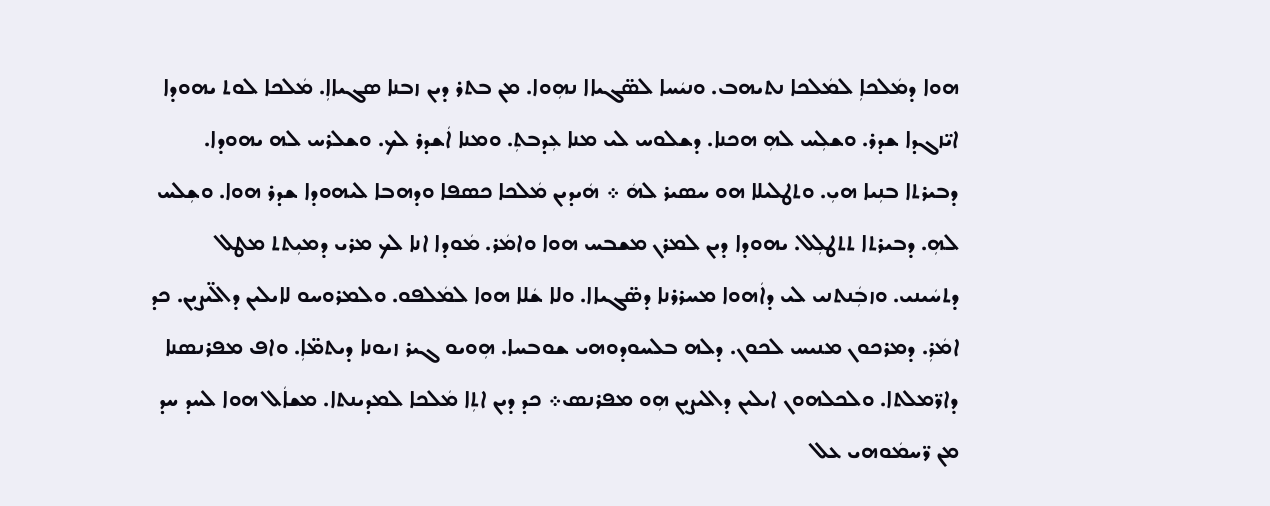ܗܘܐ ܕܡܿܠܟܐܼ ܠܡܿܠܟܐ ܢܬܝܗܒ. ܘܢܝܿܚܐ ܠܣ̈ܓܝܐܐ ܢܗܼܘܐ. ܡܢ ܒܬܪ ܕܝܢ ܙܒܢܐ ܣܓܝܐܐܼ. ܡܿܠܟܐ ܠܘܬ ܝܗܘܕܐ ܐܝ̈ܙܓܕܐ ܫܕܪ. ܘܫܠܼܚ ܠܗܼ ܗܟܢܐ. ܕܫܠܘܚ ܠܝ ܡܢܐ ܥܼܕܒܬܼ. ܘܡܢܐ ܐܿܫܕܪ ܠܟ. ܘܫܠܪܚ ܠܗ ܝܗܘܕܐ. ܕܒܝܪܬܐ ܒܢܼܝܐ ܗܝܼ. ܘܬܛܠܝܠܐ ܗܘ ܚܣܝܪ ܠܗܿ ܀ ܗܿܝܕܝܢ ܡܿܠܟܐ ܟܣܦܐ ܘܕܗܒܐ ܠܝܗܘܕܐ ܫܕܪ ܗܘܐ. ܘܫܼܠܚ ܠܗܼ. ܕܒܝܪܬܐ ܬܬܛܠܼܠ. ܝܗܘܕܐ ܕܝܢ ܠܡܪܢ ܡܫܒܚ ܗܘܐ ܘܐܡܿܪ. ܡܿܘܕܐ ܐܢܐ ܠܟ ܡܪܝ ܕܡܝܼܬܬ ܡܛܠ ܕܬܚܿܝܢܝ. ܘܙܒܼܿܢܬܢܝ ܠܝ ܕܐܿܗܘܐ ܡܚܪܪܢܐ ܕܣ̈ܓܝܐܐ. ܘܠܐ ܫܿܠܐ ܗܘܐ ܠܡܿܠܦܘ. ܘܠܡܪܘܚܘ ܠܐܝܠܝܢ ܕܐܠ̈ܝܨܝܢ. ܟܕ ܐܡܿܪܼ. ܕܡܪܟܘܢ ܡܢܝܚ ܠܟܘܢ. ܕܠܗ ܒܠܚܘܕܘܗܝ ܫܘܒܚܐ. ܗܼܘܝܘ ܓܝܪ ܙܝܘܢܐ ܕܝܬܡ̈ܐܼ. ܘܐܦ ܡܦܪܢܣܢܐ ܕܐܪ̈ܡܠܬܐ. ܘܠܟܠܗܘܢ ܐܝܠܝܢ ܕܐܠܝܨܝܢ ܗܼܘ ܡܦܪܢܣ܀ ܟܕ ܕܝܢ ܐܬܼܐ ܡܿܠܟܐ ܠܡܕܝܢܬܐ. ܡܫܐܿܠ ܗܘܐ ܠܚܕ ܚܕ ܡܢ ܪ̈ܚܡܿܘܗܝ ܥܠ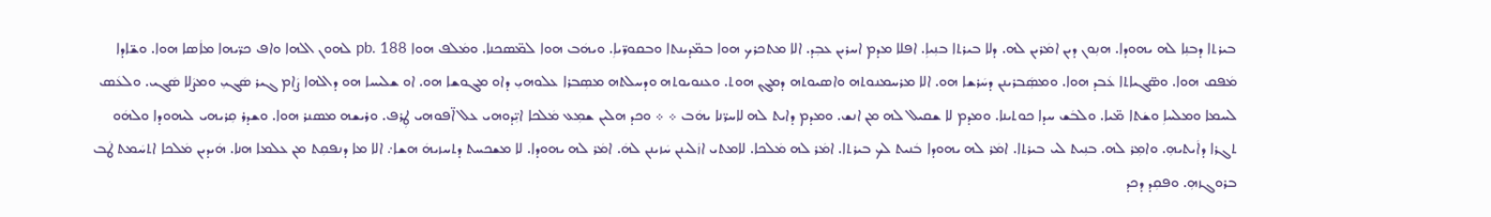ܒܝܪܬܐ ܕܒܢܼܐ ܠܗ ܝܗܘܕܐ. ܗܢܼܘܢ ܕܝܢ ܐܡܿܪܝܢ ܠܗ. ܕܠܐ ܒܝܪܬܐ ܒܢܼܝܐܼ. ܐܦܠܐ ܡܕܡ ܐܚܪܝܢ ܥܒܼܕ. ܐܠܐ ܡܬܟܪܟ ܗܘܐ ܒܡ̈ܕܝܢܬܐ ܘܒܩܘܪ̈ܝܐܼ. ܘܝܗܿܒ ܗܘܐ ܠܡ̈ܣܟܢܐ. ܘܡܿܠܦ ܗܘܐ pb. 188 ܠܗܘܢ ܐܠܗܐ ܘܐܦ ܟܪ̈ܝܗܐ ܡܐܿܣܐ ܗܘܐ. ܘܫ̈ܐܕܐ ܡܿܦܩ ܗܘܐ. ܘܣ̈ܓܝܐܬܐ ܥܿܒܕ ܗܘܐ. ܘܡܣܼܿܒܪܝܢܢ ܕܚܿܪܫܐ ܗܘ. ܐܠܐ ܡܪܚܡܢܘܬܗ ܘܐܣܝܘܬܗ ܕܡܓܢ ܗܘܬ. ܘܥܢܘܝܘܬܗ ܘܕܚܠܬܗ ܡܣܼܒܪܐ ܥܠܘܗܝܼ ܕܐܘ ܡܓܘܫܐ ܗܘ. ܐܘ ܫܠܝܚܐ ܗܘ ܕܐܠܗܐ ܨܿܐܡ ܓܝܪ ܣܿܓܝܼ ܘܡܨܿܠܐ ܣܿܓܝ. ܘܠܥܿܣ ܠܚܡܐ ܘܡܠܚܐܼ ܘܫܿܬܐ ܡ̈ܝܐ. ܘܠܒܿܫ ܚܕܐ ܟܘܬܝܢܐ. ܘܡܕܡ ܠܐ ܫܩܝܠ ܠܗ ܡܢ ܐܢܫ. ܘܡܕܡ ܕܐܝܬ ܠܗ ܠܐܚܪ̈ܢܐ ܝܗܿܒ ܀ ܀ ܘܟܕ ܗܠܝܢ ܫܡܼܥ ܡܿܠܟܐ ܐܝܼ̈ܕܘܗܝ ܥܠ ܐ̈ܦܘܗܝ ܛܼܪܦ. ܘܪܝܫܗ ܡܣܢܪ ܗܘܐ. ܘܫܕܪ ܩܼܪܝܗܝ ܠܝܗܘܕܐ ܘܠܗܿܘ ܬܓܪܐ ܕܐܿܝܬܝܗܼ. ܘܐܡܼܪ ܠܗ. ܒܢܼܝܬ ܠܝ ܒܝܪܬܐ. ܐܡܿܪ ܠܗ ܝܗܘܕܐ ܒܿܢܝܬ ܠܟ ܒܝܪܬܐ. ܐܡܿܪ ܠܗ ܡܿܠܟܐ. ܠܐܡܬܝ ܐܙܿܠܝܢܢ ܚܿܙܝܢܢ ܠܗܿ. ܐܡܿܪ ܠܗ ܝܗܘܕܐ. ܠܐ ܡܫܟܚܬ ܕܬܚܙܝܗܿ ܗܫܐ܇ ܐܠܐ ܡܐ ܕܢܦܩܼܬ ܡܢ ܥܠܡܐ ܗܢܐ. ܗܿܝܕܝܢ ܡܿܠܟܐ ܐܬܚܿܡܬ ܛܿܒ ܒܪܘܓܙܗܼ. ܘܦܩܼܕ ܕܟܕ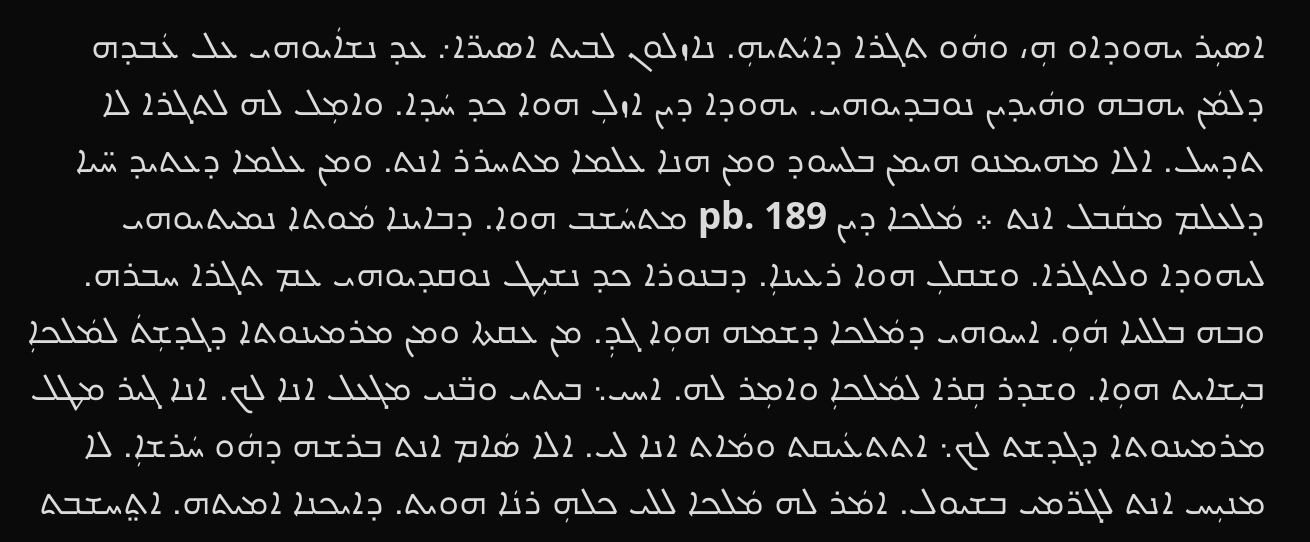ܐܣܝܼܪ ܝܗܘܕܐܘ ܗܼ، ܘܗܿܘ ܬܓܪܐ ܕܐܝܿܬܝܗܼ. ܢܐܙܠܘܢ ܠܒܝܬ ܐܣܝܪ̈ܐ܇ ܥܕ ܢܫܐܿܝܘܗܝ ܥܠ ܥܿܒܕܗ ܕܠܡܿܢ ܝܗܒܗ ܘܗܿܝܕܝܢ ܢܘܒܕܝܘܗܝ. ܝܗܘܕܐ ܕܝܢ ܐܙܠܼ ܗܘܐ ܟܕ ܚܿܕܐ. ܘܐܡܼܠ ܠܗ ܠܬܓܪܐ ܠܐ ܬܕܚܠ. ܐܠܐ ܡܗܝܡܢܘ ܗܝܡܢ ܒܠܚܘܕ ܘܡܢ ܗܢܐ ܥܠܡܐ ܡܬܚܪܪ ܐܢܬ. ܘܡܢ ܥܠܡܐ ܕܥܬܝܕ ܚ̈ܝܐ ܕܠܥܠܡ ܡܩܿܒܠ ܐܢܬ ܀ ܡܿܠܟܐ ܕܝܢ pb. 189 ܡܬܚܿܫܒ ܗܘܐ. ܕܒܐܝܢܐ ܡܿܘܬܐ ܢܡܝܬܝܘܗܝ ܠܝܗܘܕܐ ܘܠܬܓܪܐ. ܘܫܩܠܼ ܗܘܐ ܪܥܝܢܐܼ. ܕܒܢܘܪܐ ܟܕ ܢܫܝܼܛ ܢܘܩܕܝܘܗܝ ܥܡ ܬܓܪܐ ܚܒܪܗ. ܘܒܗ ܒܠܠܝܐ ܗܿܘܼ. ܐܚܘܗܝ ܕܡܿܠܟܐ ܕܫܡܗ ܗܘܼܐ ܓܕܼ. ܡܢ ܥܩܬܐ ܘܡܢ ܡܪܡܝܢܘܬܐ ܕܓܕܫܼܬܿ ܠܡܿܠܟܐܼ ܒܝܼܫܐܝܬ ܗܘܼܐ. ܘܫܕܪ ܩܼܪܐ ܠܡܿܠܟܐܼ ܘܐܡܼܪ ܠܗ. ܐܚܝ܆ ܒܝܬܝ ܘܒ̈ܢܝ ܡܓܥܠ ܐܢܐ ܠܟ. ܐܢܐ ܓܝܪ ܡܛܠ ܡܪܡܝܢܘܬܐ ܕܓܕܫܬ ܠܟ܆ ܐܬܬܥܿܝܩܬ ܘܡܿܐܬ ܐܢܐ ܠܝ. ܐܠܐ ܣܿܐܡ ܐܢܬ ܒܪܫܗ ܕܗܿܘ ܚܿܪܫܐܼ. ܠܐ ܡܢܝܼܚ ܐܢܬ ܠܓܪ̈ܡܝ ܒܫܝܘܠ. ܐܡܿܪ ܠܗ ܡܿܠܟܐ ܠܠܝ ܟܠܗܼ ܪܢܿܐ ܗܘܝܬ. ܕܐܝܟܢܐ ܐܡܝܬܗ. ܐܬ݀ܚܫܒܬ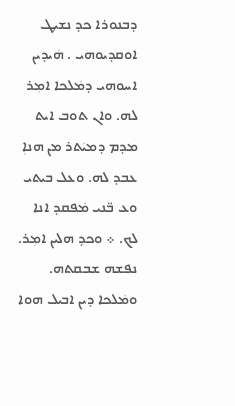ܕܒܢܘܪܐ ܟܕ ܢܫܝܛ ܐܘܩܕܝܘܗܝ . ܗܿܝܕܝܢ ܐܚܘܗܝ ܕܡܿܠܟܐ ܐܡܼܪ ܠܗ. ܘܐܢ ܬܘܒ ܐܝܬ ܡܕܡ ܕܡܝܿܬܪ ܡܢ ܗܢܐܼ ܥܒܕ ܠܗ. ܘܥܠ ܒܝܬܝ ܘܥ ܒ̈ܢܝ ܡܿܦܩܕ ܐܢܐ ܠܟ. ܀ ܘܟܕ ܗܠܝܢ ܐܡܼܪ. ܢܦܫܗ ܫܒܩܬܗ. ܘܡܿܠܟܐ ܕܝܢ ܐܒܝܠ ܗܘܐ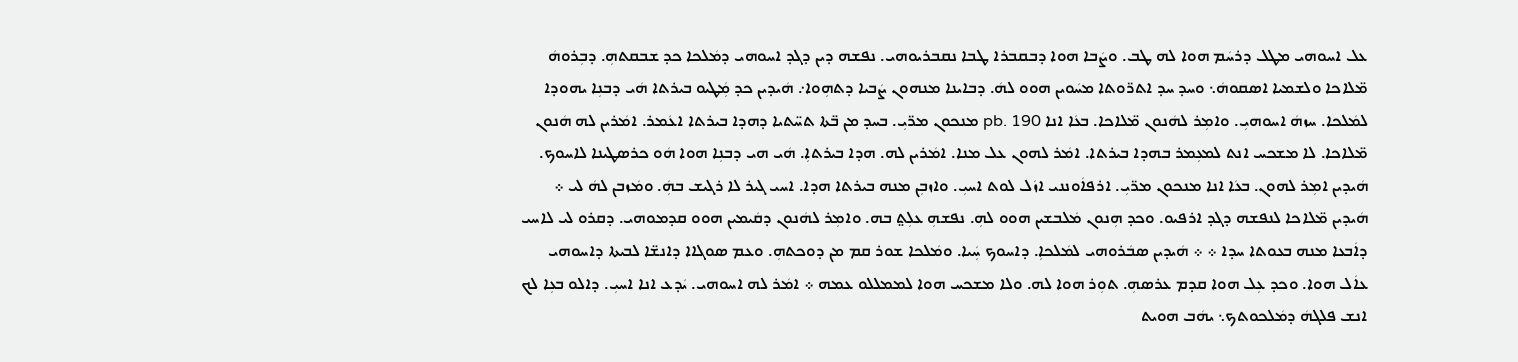ܥܠ ܐܚܘܗܝ ܡܛܠ ܕܪܚܿܡ ܗܘܐ ܠܗ ܛܒ. ܘܨܿܒܐ ܗܘܐ ܕܒܩܒܪܐ ܛܒܐ ܢܩܒܪܝܘܗܝ. ܢܦܫܗ ܕܝܢ ܕܓܕ ܐܚܘܗܝ ܕܡܿܠܟܐ ܟܕ ܫܒܩܬܗܼ. ܕܒܼܪܘܗܿ ܡ̈ܠܐܟܐ ܘܠܫܡܝܐ ܐܣܩܘܗܿ܆ ܘܚܕ ܚܕ ܐܬܪ̈ܘܬܐ ܡܚܿܘܝܢ ܗܘܘ ܠܗܿ. ܕܒܐܝܢܐ ܡܢܗܘܢ ܨܿܒܝܐ ܕܬܗܼܘܐ܇ ܗܿܝܕܝܢ ܟܕ ܡܼܿܛܝܘ ܒܝܪܬܐ ܗܿܝ ܕܒܢܼܐ ܝܗܘܕܐ ܠܡܿܠܟܐ. ܚܙܗܿ ܐܚܘܗܝܼ. ܘܐܡܼܪ ܠܗܿܢܘܢ ܡ̈ܠܐܟܐ. ܒܥܿܐ ܐܢܐ pb. 190 ܡܢܟܘܢ ܡܪ̈ܝܼ. ܒܚܕ ܡܢ ܒ̈ܬܐ ܬܚ̈ܬܝܐ ܕܗܕܐ ܒܝܪܬܐ ܐܥܿܡܪ. ܐܡܿܪܝܢ ܠܗ ܗܿܢܘܢ ܡ̈ܠܐܟܐ. ܠܐ ܡܫܟܚ ܐܢܬ ܠܡܥܼܡܪ ܒܗܕܐ ܒܝܪܬܐ. ܐܡܿܪ ܠܗܘܢ ܥܠ ܡܢܐ. ܐܡܿܪܝܢ ܠܗ. ܗܕܐ ܒܝܪܬܐܼ. ܗܿܝ ܗܝ ܕܒܢܼܐ ܗܘܐ ܗܿܘ ܟܪܣܛܝܢܐ ܠܐܚܘܟ. ܗܿܝܕܝܢ ܐܡܼܪ ܠܗܘܢ. ܒܥܿܐ ܐܢܐ ܡܢܟܘܢ ܡܪ̈ܝܼ. ܐܪܦܐܿܘܢܢܝ ܐܙܿܠ ܠܘܬ ܐܚܝܼ. ܘܐܙܒܼܢ ܡܢܗ ܒܝܪܬܐ ܗܕܐ. ܐܚܝ ܓܝܪ ܠܐ ܪܓܝܫ ܒܗܼܿ. ܘܡܿܙܒܢ ܠܗܿ ܠܝ ܀ ܗܿܝܕܝܢ ܡ̈ܠܐܟܐ ܠܢܦܫܗ ܕܓܕ ܐܪܦܝܘ. ܘܟܕ ܗܼܢܘܢ ܡܿܠܒܫܝܢ ܗܘܘ ܠܗܼ. ܢܦܫܗܼ ܥܠܼܬ݀ ܒܗ. ܘܐܡܼܪ ܠܗܿܢܘܢ ܕܩܿܝܡܝܢ ܗܘܘ ܩܕܡܘܗܝ. ܕܩܪܘ ܠܝ ܠܐܚܝ ܕܐܿܒܥܐ ܡܢܗ ܒܥܘܬܐ ܚܕܐ ܀ ܀ ܗܿܝܕܝܢ ܣܒܿܪܘܗܝ ܠܡܿܠܟܐܼ. ܕܐܚܘܟ ܚܼܿܝܐ. ܘܡܿܠܟܐ ܫܘܪ ܩܡ ܡܢ ܕܘܟܬܗܼ. ܘܥܡ ܣܘܓܐܐ ܕܐܢܫ̈ܐ ܠܒܝܬܐ ܕܐܚܘܗܝ ܥܐܿܠ ܗܘܐ. ܘܟܕ ܥܼܠ ܗܘܐ ܩܕܡ ܥܪܣܗܼ. ܬܘܼܪ ܗܘܐ ܠܗ. ܘܠܐ ܡܫܟܚ ܗܘܐ ܠܡܡܠܠܘ ܥܡܗ ܀ ܐܡܿܪ ܠܗ ܐܚܘܗܝ. ܝܿܕܥ ܐܢܐ ܐܚܝܼ. ܕܐܠܘ ܒܥܼܐ ܠܟ ܐܢܫ ܦܠܓܗܿ ܕܡܿܠܟܘܬܟ܆ ܝܗܿܒ ܗܘܝܬ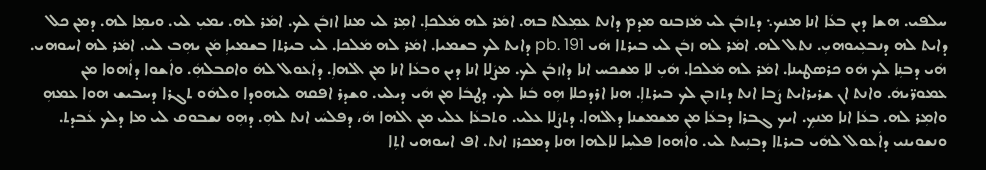ܚܠܦܝ. ܗܫܐ ܕܝܢ ܒܥܿܐ ܐܢܐ ܡܢܟ܆ ܕܬܙܒܿܢ ܠܝ ܡܿܙܒܢܘ ܡܕܡ ܕܐܢܬ ܥܡܼܠܬ ܒܗ. ܐܡܿܪ ܠܗ ܡܿܠܟܐܼ. ܐܡܼܪ ܠܝ ܡܢܐ ܐܙܒܿܢ ܠܟ. ܐܡܿܪ ܠܗ. ܝܡܝܼ ܠܝ. ܘܝܡܼܐ ܠܗ. ܕܡܢ ܟܠ ܕܐܝܬ ܠܗ ܕܢܒܥܼܝܘܗܝܼ. ܢܬܠ ܠܗ. ܐܡܿܪ ܠܗ ܙܒܿܢ ܠܝ ܒܝܪܬܐ ܗܿܝ pb. 191 ܕܐܝܬ ܠܟ ܒܫܡܝܐ. ܐܡܿܪ ܠܗ ܡܿܠܟܐ. ܠܝ ܒܝܪܬܐ ܒܫܡܝܐܼ ܡܿܢ ܝܗܼܒ ܠܝ. ܐܡܿܪ ܠܗ ܐܚܘܗܝ. ܗܿܝ ܕܒܢܼܐ ܠܟ ܗܿܘ ܟܪܣܛܝܢܐ. ܐܡܿܪ ܠܗ ܡܿܠܟܐ. ܗܿܝܼ ܠܐ ܡܫܟܚ ܐܢܐ ܕܐܙܒܿܢ ܠܟ. ܡܨܿܠܐ ܐܢܐ ܕܝܢ ܘܒܥܿܐ ܐܢܐ ܡܢ ܐܠܗܐܼ. ܕܐܿܥܘܠ ܠܗܿ ܘܐܩܒܠܗܼܿ. ܘܐܿܫܘܐ ܕܐܿܗܘܐ ܡܢ ܥܡܘܪ̈ܝܗܿ. ܘܐܢܬ ܐܢ ܫܪܝܪܐܝܬ ܨܿܒܐ ܐܢܬ ܕܬܙܒܼܢ ܠܟ ܒܝܪܬܐܼ. ܗܢܐ ܐܪܕܟܠܐ ܗܼܘ ܒܿܢܐ ܠܟ. ܕܛܒܿܐ ܡܢ ܗܿܝ ܕܝܠܝ. ܘܫܕܪ ܐܦܩܗ ܠܝܗܘܕܐ ܘܠܗܿܘ ܬܓܪܐ ܕܚܒܝܫ ܗܘܐ ܥܡܗܼ ܘܐܡܼܪ ܠܗ. ܒܥܿܐ ܐܢܐ ܡܢܟܼ. ܐܝܟ ܓܒܪܐ ܕܒܥܿܐ ܡܢ ܡܫܡܫܢܐ ܕܐܠܗܐ. ܕܬܨܿܠܐ ܥܠܝ. ܘܬܒܥܿܐ ܥܠܝ ܡܢ ܐܠܗܐ ܗܿ، ܕܦܠܚܿ ܐܢܬ ܠܗܼ. ܕܗܼܘ ܢܫܒܘܩ ܠܝ ܡܐ ܕܠܟ ܥܿܒܕܬ. ܘܢܫܘܝܢܝ ܕܐܿܥܘܠ ܠܗܿܝ ܒܝܪܬܐ ܕܒܢܼܝܬ ܠܝ. ܘܐܿܗܘܐ ܦܠܚܼܐ ܠܐܠܗܐ ܗܢܐ ܕܡܟܪܙ ܐܢܬ. ܐܦ ܐܚܘܗܝ ܐܬܼܐ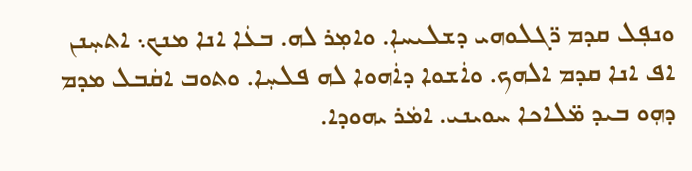ܘܢܦܼܠ ܩܕܡ ܪ̈ܓܠܘܗܝ ܕܫܠܝܚܐܼ. ܘܐܡܼܪ ܠܗ. ܒܥܿܐ ܐܢܐ ܡܢܟ܆ ܐܬܚܼܢܢ ܐܦ ܐܢܐ ܩܕܡ ܐܠܗܟ. ܘܐܿܫܘܐ ܕܐܿܗܘܐ ܠܗ ܦܠܚܼܐ. ܘܬܘܒ ܐܩܿܒܠ ܡܕܡ ܕܗܼܘ ܒܝܕ ܡ̈ܠܐܟܐ ܚܘܝܢܝ. ܐܡܿܪ ܝܗܘܕܐ.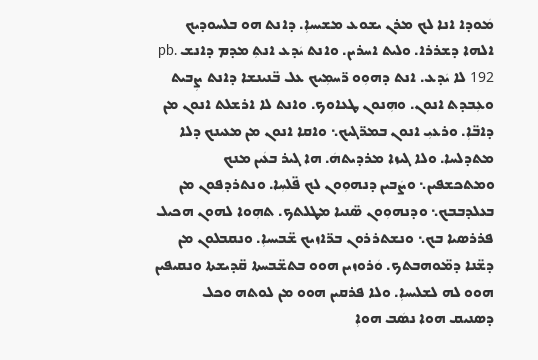ܡܿܘܕܐ ܐܢܐ ܠܟ ܡܪܢ ܝܫܘܥ ܡܫܝܚܐܼ. ܕܐܢܬ ܗܘ ܒܠܚܘܕܝܟ ܐܠܗܐ ܕܫܪܪܐ. ܘܠܝܬ ܐܚܪܝܢ. ܘܐܢܬ ܝܿܕܥ ܐܢܬܼ ܡܕܡ ܕܐܢܫ pb. 192 ܠܐ ܝܿܕܥ. ܐܢܬ ܕܗܘܼܘ ܪ̈ܚܡܼܝܟ ܥܠ ܒ̈ܢܝܢܫܐ ܕܐܢܬ ܨܼܒܝܬ ܘܥܼܒܕܬ ܐܢܘܢ. ܘܗܼܢܘܢ ܛܥܐܘܟ. ܘܐܢܬ ܠܐ ܐܪܫܠܬ ܐܢܘܢ ܡܢ ܕܐܒ̈ܐܼ. ܘܪܥܝܼ ܐܢܘܢ ܒܡܪ̈ܓܝܟ܆ ܘܐܩܐ ܐܢܘܢ ܡܢ ܡܥܝܢܟ ܕܠܐ ܡܬܕܠܚܐ. ܘܠܐ ܓܝܙܐ ܡܪܕܝܬܗܿ. ܗܐ ܓܝܪ ܒܥܿܝܢ ܡܢܟ ܘܡܬܟܫܦܝܢ܆ ܘܨܿܒܝܢ ܕܢܗܘܼܘܢ ܠܟ ܦ̈ܠܚܼܐ. ܘܢܬܪܕܦܘܢ ܡܢ ܒܥܠܕܒܒܟ܆ ܘܕܢܗܘܼܘܢ ܣ̈ܢܝܐ ܡܛܠܬܟ. ܬܗܼܘܐ ܠܗܘܢ ܗܟܝܠ ܦܪܪܣܝܐ ܒܟ܆ ܘܢܫܬܪܪܘܢ ܒܪ̈ܐܙܝܟ ܫ̈ܒܝܚܐܼ. ܘܢܩܒܠܘܢ ܡܢ ܕܫ̈ܢܐ ܕܡ̈ܘܗܒܬܟ. ܘܿܪܘܙܝܢ ܗܘܘ ܒܬܫ̈ܒܚܬܐ ܩ̈ܕܝܫܬܐ ܘܢܩܝܦܝܢ ܗܘܘ ܠܗ ܠܫܠܝܚܐܼ. ܘܠܐ ܦܪܩܝܢ ܗܘܘ ܡܢ ܠܘܬܗ ܘܟܠ ܕܣܢܝܩ ܗܘܐ ܢܣܿܒ ܗܘܐܼ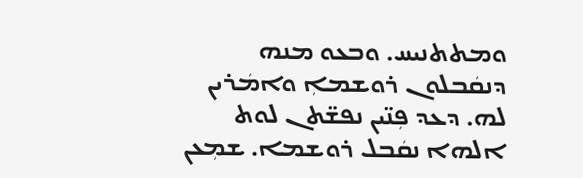ܘܡܬܬܢܝܚ. ܘܒܥܘ ܡܢܗ ܕܢܩܿܒܠܘܢ ܪܘܫܡܐܼ ܘܐܡܿܪܝܢ ܠܗ. ܕܥܕ ܦܼܢ̈ܝܢ ܢܦܫ̈ܬܢ ܠܘܬ ܐܠܗܐ ܢܩܿܒܠ ܪܘܫܡܐ. ܫܡܼܥܢ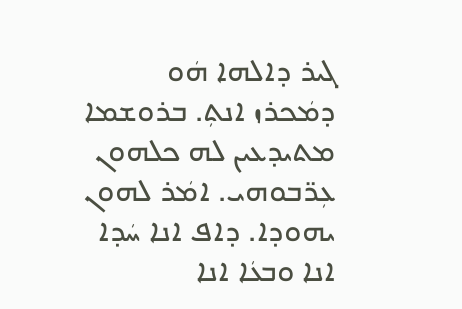ܓܝܪ ܕܐܠܗܐ ܗܿܘ ܕܡܿܟܪܙ ܐܢܬܼ. ܒܪܘܫܡܐ ܡܬܝܕܥܝܢ ܠܗ ܟܠܗܘܢ ܥܼܪ̈ܒܘܗܝ. ܐܡܿܪ ܠܗܘܢ ܝܗܘܕܐ. ܕܐܦ ܐܢܐ ܚܿܕܐ ܐܢܐ ܘܒܥܿܐ ܐܢܐ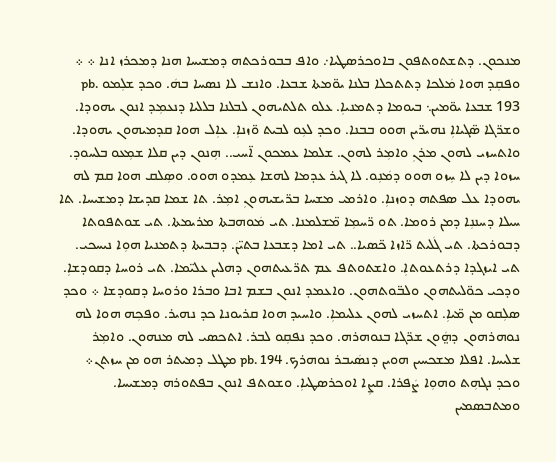ܡܢܟܘܢ. ܕܬܫܬܘܬܦܘܢ ܒܐܘܟܪܣܛܝܐ܇ ܘܐܦ ܒܒܘܪܟܬܗ ܕܡܫܝܚܐ ܗܢܐ ܕܡܟܪܙ ܐܢܐ ܀ ܀ ܘܦܩܼܕ ܗܘܐ ܡܿܠܟܐ ܕܬܬܟܠܐ ܒܠܢܐ ܝܘ̈ܡܬܐ ܫܒܥܐ. ܘܐܢܫ ܠܐ ܢܣܚܐ ܒܗܿ. ܘܟܕ ܫܠܼܡܘ pb. 193 ܫܒܥܐ ܝܘ̈ܡܝܢ܆ ܒܝܘܡܐ ܕܬܡܢܝܐܼ. ܥܠܘ ܬܠܬܝܗܘܢ ܠܒܠܢܐ ܒܠܠܝܐ ܕܢܥܡܼܕ ܐܢܘܢ ܝܗܘܕܐ. ܘܫܪ̈ܓܐ ܣ̈ܓܝܐܐܼ ܢܗܝܪ̈ܝܢ ܗܘܘ ܒܒܢܐ. ܘܟܕ ܠܥܼܘ ܠܒܝܬ ܘ̈ܙܢܐܼ. ܥܐܼܠ ܗܘܐ ܩܕܡܝܗܘܢ ܝܗܘܕܐ. ܘܐܬܚܙܝ ܠܗܘܢ ܡܪܢܼ ܘܐܡܼܪ ܠܗܘܢ. ܫܠܡܐ ܥܡܟܘܢ ܐ̈ܚܝ.. ܗܼܢܘܢ ܕܝܢ ܩܠܐ ܫܡܼܥܘ ܒܠܚܘܕ. ܚܙܘܐ ܕܝܢ ܠܐ ܚܼܙܘ ܗܘܘ ܕܡܿܢܼܘ. ܠܐ ܓܝܪ ܥܕܡܐ ܠܗܫܐ ܥܼܡܕܘ ܗܘܘ. ܘܣܼܠܩ ܗܘܐ ܩܡ ܠܗ ܝܗܘܕܐ ܥܠ ܣܦܬܗ ܕܘܙܢܐܼ. ܘܐܪܡܝ ܡܫܚܐ ܒܪ̈ܝܫܝܗܘܢܼ ܐܡܼܪ. ܬܐ ܫܡܐ ܩܕܝܫܐ ܕܡܫܝܚܐ. ܬܐ ܚܝܠܐ ܕܚܢܢܼܐ ܕܡܢ ܪܘܡܐ. ܬܘ ܪ̈ܚܡܼܐ ܡ̈ܫܠܡܢܐ. ܬܝ ܡܿܘܗܒܬܐ ܡܪܝܡܬܐ. ܬܝ ܫܘܬܦܘܬܐ ܕܒܘܪܟܬܐ. ܬܝ ܓܿܠܝܬ ܪ̈ܐܙܐ ܟ̈ܣܝܐ.. ܬܝ ܐܡܐ ܕܫܒܥܐ ܒܬܝ̈ܢܿ. ܕܒܒܝܬܐ ܕܬܡܢܝܐ ܗܘܼܐ ܢܝܚܟܝ. ܬܝ ܐܝܙܓܕܐ ܕܪܬܥܘܬܐܼ. ܘܐܫܬܘܬܦ ܥܡ ܬܪ̈ܥܝܬܗܘܢ ܕܗܠܝܢ ܥܠܝ̈ܡܐ. ܬܝ ܪܘܚܐ ܕܩܘܕܫܐܼ. ܘܕܟܝ ܟܘ̈ܠܝܬܗܘܢ ܘܠܒ̈ܘܬܗܘܢ. ܘܐܥܡܕ ܐܢܘܢ ܒܫܡ ܐܒܐ ܘܒܪܐ ܘܪܘܚܐ ܕܩܘܕܫܐ ܀ ܘܟܕ ܣܠܼܩܘ ܡܢ ܡ̈ܝܐܼ. ܐܬܚܙܝ ܠܗܘܢ ܥܠܝܡܐܼ. ܘܐܚܝܕ ܗܘܐ ܩܪܝܘܢܐ ܟܕ ܢܗܝܪ. ܘܦܟܼܗ ܗܘܐ ܠܗ ܢܘܗܪܗܘܢ ܕܗ̤ܿܘܢ ܫܪ̈ܓܐ ܒܢܘܗܪܗ. ܘܟܕ ܢܦܩܼܘ ܠܒܪ. ܐܬܟܣܝ ܠܗ ܡܢܗܘܢ. ܘܐܡܼܪ ܫܠܝܚܐ. ܐܦܠܐ ܡܫܟܚܝܢ ܗܘܝܢ ܕܢܣܿܝܒܪ ܢܘܗܪܟ. pb. 194 ܡܛܠ ܕܡܝܬܪ ܗܘ ܡܢ ܚܙܬܢ܀ ܘܟܕ ܢܓܗܼܬ ܘܗܘܼܐ ܨܿܦܪܐ. ܩܨܼܐ ܐܘܟܪܣܛܝܐܼ. ܘܫܘܬܦ ܐܢܘܢ ܒܦܬܘܪܗ ܕܡܫܝܚܐ. ܘܡܬܒܣܡܝܢ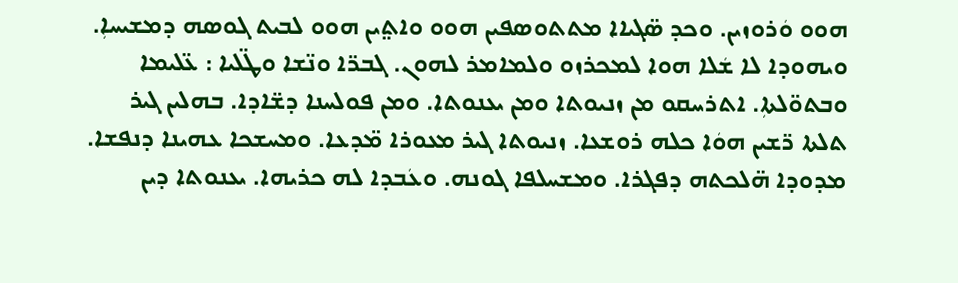ܗܘܘ ܘܿܪܘܙܝܢ. ܘܟܕ ܣ̈ܓܝܐܐ ܡܬܬܘܣܦܝܢ ܗܘܘ ܘܐܬ݀ܝܢ ܗܘܘ ܠܒܝܬ ܓܘܣܗ ܕܡܫܝܚܐܼ. ܘܝܗܘܕܐ ܠܐ ܫܿܠܐ ܗܘܐ ܠܡܟܪܙܘ ܘܠܡܐܡܪ ܠܗܘܢ. ܓܒܪ̈ܐ ܘܢ̈ܫܐ ܘܛ̈ܠܝܐ : ܥ̈ܠܝܡܐ ܘܒܬܘ̈ܠܬܐܼ. ܐܬܪܚܩܘ ܡܢ ܙܢܝܘܬܐ ܘܡܢ ܝܥܢܘܬܐ. ܘܡܢ ܦܘܠܚܢܐ ܕܫ̈ܐܕܐ. ܒܗܠܝܢ ܓܝܪ ܬܠܬܐ ܪ̈ܫܝܢ ܗܘܿܐ ܟܠܗ ܪܘܫܥܐ. ܙܢܝܘܬܐ ܓܝܪ ܡܥܘܪܐ ܡ̈ܕܥܐ. ܘܡܚܫܟܐ ܥܗܝܢܐ ܕܢܦܫܐ. ܡܕܘܕܐ ܗ̈ܠܟܬܗ ܕܦܓܪܐ. ܘܡܫܚܠܦܐ ܓܘܢܗ. ܘܥܿܒܕܐ ܠܗ ܟܪܝܗܐ. ܝܥܢܘܬܐ ܕܝܢ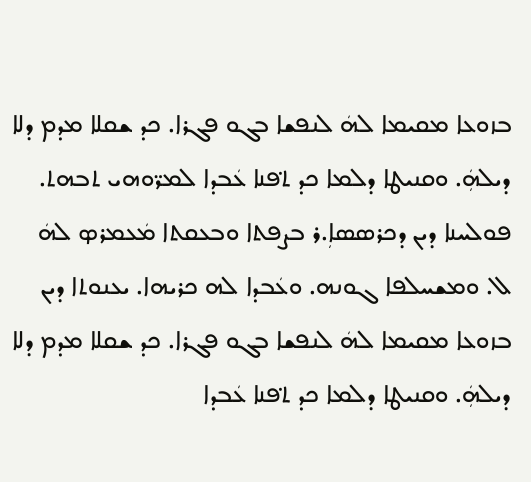ܒܙܘܥܐ ܡܩܝܡܐ ܠܗܿ ܠܢܦܫܐ ܒܓܘ ܦܓܪܐ. ܟܕ ܫܩܠܐ ܡܕܡ ܕܠܐ ܕܝܠܗܼܿ. ܘܩܢܝܛܐ ܕܠܡܐ ܟܕ ܬ݀ܦܢܐ ܥܿܒܕܐ ܠܡܪ̈ܘܗܝ ܬܒܗܬ. ܦܘܠܚܢܐ ܕܝܢ ܕܟܪܤܣܐܼ.ܪ ܒܨܦܬܐ ܘܒܥܩܬܐ ܡܿܥܡܪܤ ܠܗܿ ܠ. ܘܡܫܚܠܦܐ ܓܘܢܗ. ܘܥܿܒܕܐ ܠܗ ܟܪܝܗܐ. ܝܥܢܘܬܐ ܕܝܢ ܒܙܘܥܐ ܡܩܝܡܐ ܠܗܿ ܠܢܦܫܐ ܒܓܘ ܦܓܪܐ. ܟܕ ܫܩܠܐ ܡܕܡ ܕܠܐ ܕܝܠܗܼܿ. ܘܩܢܝܛܐ ܕܠܡܐ ܟܕ ܬ݀ܦܢܐ ܥܿܒܕܐ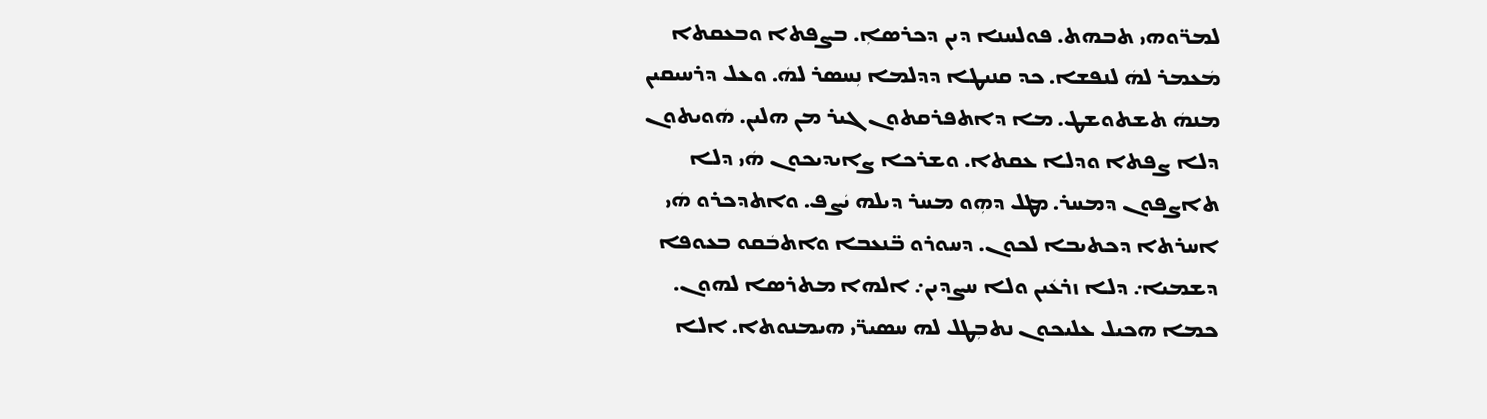ܠܡܪ̈ܘܗܝ ܬܒܗܬ. ܦܘܠܚܢܐ ܕܝܢ ܕܟܪܣܐܼ. ܒܨܦܬܐ ܘܒܥܩܬܐ ܡܿܥܡܪ ܠܗܿ ܠܢܦܫܐ. ܟܕ ܩܢܝܛܐ ܕܕܠܡܐ ܢܼܚܣܪ ܠܗܿ. ܘܥܠ ܕܪܚܝܩܝܢ ܡܢܗܿ ܬܫܬܘܫܛ. ܡܐ ܕܐܬܦܪܩܬܘܢ ܓܝܪ ܡܢ ܗܠܝܢ. ܗܿܘܝܬܘܢ ܕܠܐ ܨܦܬܐ ܘܕܠܐ ܥܩܬܐ. ܘܫܪܟܐ ܨܐܝܕܝܟܘܢ ܗܿܝ ܕܠܐ ܬܐܨܦܘܢ ܕܡܚܪ. ܡܛܠ ܕܗܼܘ ܡܚܪ ܕܝܠܗ ܝܿܨܦ. ܘܐܬܕܟܪܘ ܗܿܝ ܐܚܪܬܐ ܕܟܬܝܒܐ ܠܟܘܢ. ܕܚܘܪܘ ܒ̈ܢܥܒܐ ܘܐܬܒܿܩܘ ܒܥܘܦܐ ܕܫܡܝܐ܇ ܕܠܐ ܙܪܥܿܝܢ ܘܠܐ ܚܨܕܝܢ܇ ܐܠܗܐ ܡܬܪܣܐ ܠܗܘܢ. ܟܡܐ ܗܟܝܠ ܥܠܝܟܘܢ ܢܬܒܼܛܠ ܠܗ ܚܣܝܪ̈ܝ ܗܝܡܢܘܬܐ. ܐܠܐ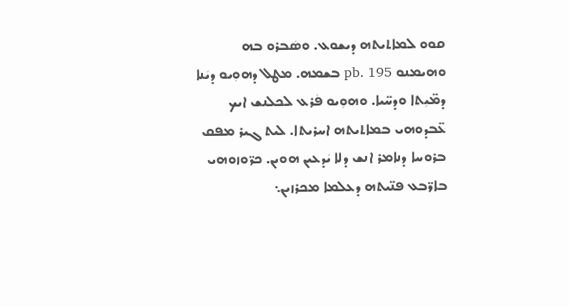ܩܘܘ ܠܡܐܬܝܬܗ ܕܝܫܘܥ. ܘܣܿܒܪܘ ܒܗ ܘܗܝܡܢܘ pb. 195 ܒܫܡܗ. ܡܛܠ ܕܗܘܼܝܘ ܕܝܿܢܐ ܕܡ̈ܝܼܬܐ ܘܕܚ̈ܝܐ. ܘܗܘܼܝܘ ܦܿܪܥ ܠܟܠܢܫ ܐܝܟ ܥ̈ܒܕܘܗܝ ܒܡܐܬܝܬܗ ܐܚܪܝܬܐ. ܠܝܬ ܓܝܪ ܡܦܩ ܒܪܘܚܐ ܕܢܐܡܪ ܐܢܫ ܕܠܐ ܝܿܕܥܝܢ ܗܘܝܢ. ܟܪ̈ܘܙܘܗܝ ܒܐܪ̈ܒܥ ܦܢ̈ܝܬܗ ܕܥܠܡܐ ܡܟܪܙܝܢ܆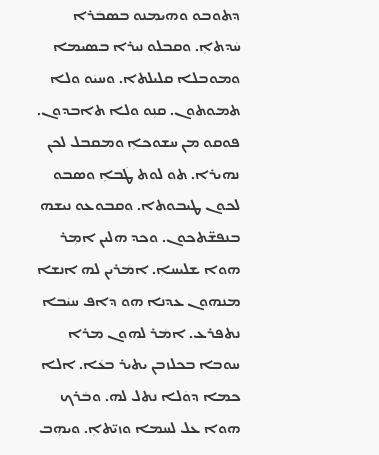ܕܬܘܒܘ ܘܗܝܡܢܘ ܒܣܒܿܪܐ ܚܿܕܬܐܼ. ܘܩܒܠܘ ܢܝܪܐ ܒܣܝܡܐ ܘܡܘܒܠܐ ܩܠܝܠܬܐ. ܘܚܝܿܘ ܘܠܐ ܬܡܘܬܘܢ. ܩܢܼܘ ܘܠܐ ܬܐܒܕܘܢ. ܦܘܩܘ ܡܢ ܚܫܘܟܐܼ ܘܡܩܒܠ ܠܟܢ ܢܗܝܪܐ. ܬܘ ܠܘܬ ܛܿܒܐܼ ܘܣܒܘ ܠܟܘܢ ܛܝܒܘܬܐ. ܘܩܒܘܥܘ ܢܝܫܗ ܒܢܦܫ̈ܬܟܘܢ. ܘܟܕ ܗܠܝܢ ܐܡܼܪ ܗܘܐ ܫܠܝܚܐܼ. ܐܡܿܪܝܢ ܠܗ ܐܢܫܐ ܡܢܗܘܢ ܥܕܢܐ ܗܘ ܕܐܦ ܚܝܿܒܐ ܢܬܦܪܥ. ܐܡܿܪ ܠܗܘܢ ܡܪܐ ܚܘܒܐ ܒܟܠܙܒܢ ܝܬܝܪ ܒܥܿܐ. ܐܠܐ ܟܡܐ ܕܘܿܠܐ ܢܬܠ ܠܗ. ܘܒܿܪܟ ܗܘܐ ܥܠ ܠܚܡܐ ܘܙܝ̈ܬܐܼ. ܘܝܗܼܒ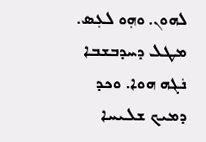ܠܗܘܢ. ܘܗܼܘ ܠܥܼܣ. ܡܛܠ ܕܚܕܒܫܒܐ ܢܿܓܗ ܗܘܐ. ܘܟܕ ܕܡܝܟ ܫܠܝܚܐ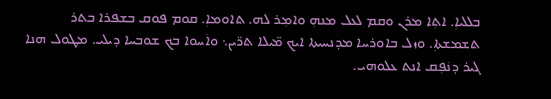ܒܠܠܝܐܼ. ܐܬܼܐ ܡܪܢ ܘܩܡ ܠܥܠ ܡܢܗܼ ܘܐܡܼܪ ܠܗ. ܬܐܘܡܐܼ. ܩܘܡ ܦܘܩ ܒܫܦܪܐ ܒܬܪ ܬܫܡܫܬܐܼ. ܘܙܠ ܒܐܘܪܚܐ ܡܕܢܚܝܬܐ ܐܝܟ ܡ̈ܝܠܐ ܬܪ̈ܝܢ܆ ܘܐܿܚܘܐ ܒܟ ܫܘܒܚܐ ܕܝܠܝ. ܡܛܘܠ ܗܢܐ ܓܝܪ ܕܢܿܦܼܩ ܐܢܬ ܥܠܘܗܝ.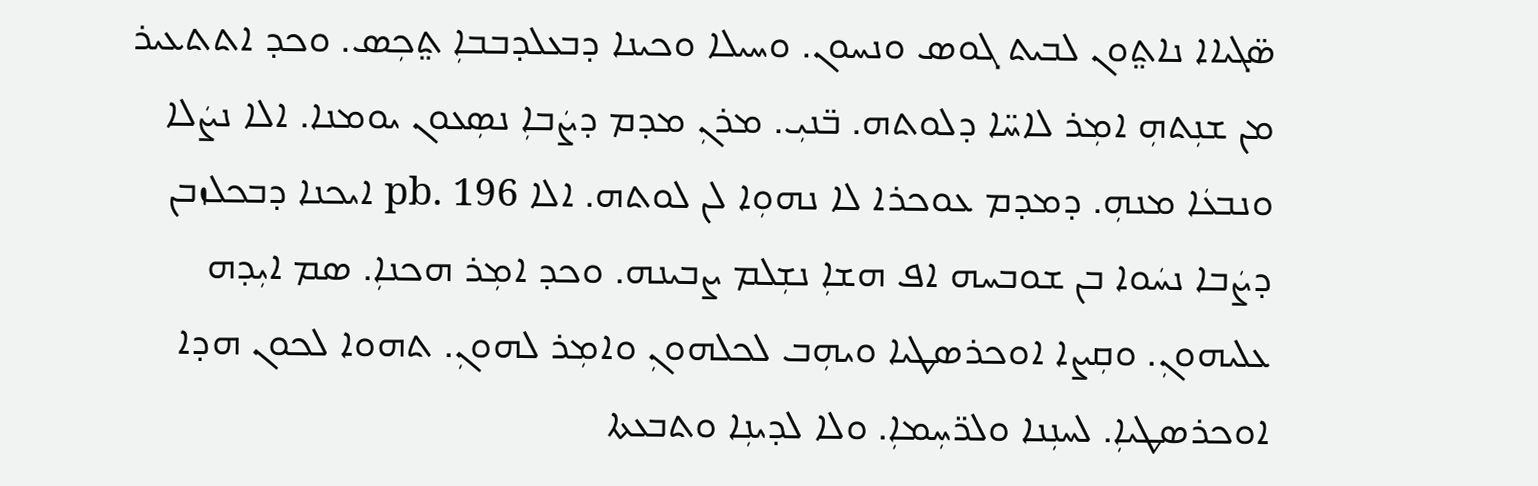ܣ̈ܓܝܐܐ ܢܐܬ݀ܘܢ ܠܒܝܬ ܓܘܣ ܘܢܚܘܢ. ܘܚܝܠܐ ܘܟܝܢܐ ܕܒܥܠܕܒܒܐܼ ܬ݀ܟܼܣ. ܘܟܕ ܐܬܬܥܝܪ ܡܢ ܫܢܼܬܗܼ ܐܡܼܪ ܠܐܚ̈ܐ ܕܠܘܬܗ. ܒ̈ܢܝܼ. ܡܪܢܼ ܡܕܡ ܕܨܿܒܐܼ ܢܣܼܥܘܢ ܝܘܡܢܐ. ܐܠܐ ܢܨܿܠܐ ܘܢܒܥܿܐ ܡܢܗܼ. ܕܡܕܡ ܥܘܟܪܐ ܠܐ ܢܗܘܼܐ ܠܢ ܠܘܬܗ. ܐܠܐ pb. 196 ܐܝܟܢܐ ܕܒܟܠܙܒܢ ܕܨܿܒܐ ܢܚܿܘܐ ܒܢ ܫܘܒܚܗ ܐܦ ܗܫܐܼ ܢܫܼܠܡ ܨܒܝܢܗ. ܘܟܕ ܐܡܼܪ ܗܟܢܐܼ. ܣܡ ܐܝܼܕܗ ܥܠܝܗܘܢܼ. ܘܩܼܨܐ ܐܘܟܪܣܛܝܐ ܘܝܗܼܒ ܠܟܠܗܘܢܼ ܘܐܡܼܪ ܠܗܘܢܼ. ܬܗܘܐ ܠܟܘܢ ܗܕܐ ܐܘܟܪܣܛܝܐܼ. ܠܚܢܼܢܐ ܘܠܪ̈ܚܼܡܐܼ. ܘܠܐ ܠܕܝܢܼܐ ܘܬܒܥܬܐ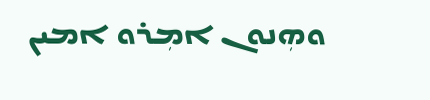ܘܗܼܢܘܢ ܐܡܼܪܘ ܐܡܝܢ